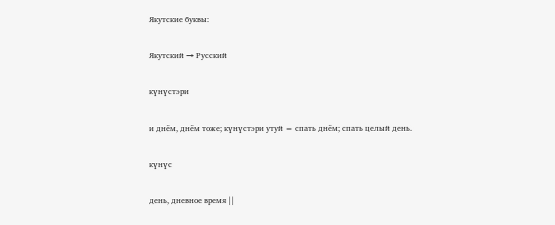Якутские буквы:

Якутский → Русский

күнүстэри

и днём, днём тоже; күнүстэри утуй = спать днём; спать целый день.

күнүс

день, дневное время ||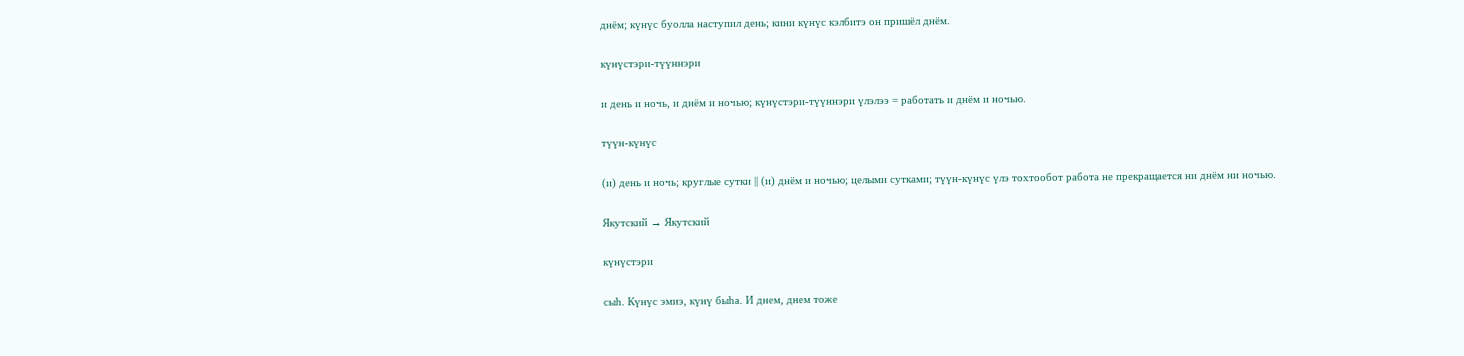днём; күнүс буолла наступил день; кини күнүс кэлбитэ он пришёл днём.

күнүстэри-түүннэри

и день и ночь, и днём и ночью; күнүстэри-түүннэри үлэлээ = работать и днём и ночью.

түүн-күнүс

(и) день и ночь; круглые сутки || (и) днём и ночью; целыми сутками; түүн-күнүс үлэ тохтообот работа не прекращается ни днём ни ночью.

Якутский → Якутский

күнүстэри

сыһ. Күнүс эмиэ, күнү быһа. И днем, днем тоже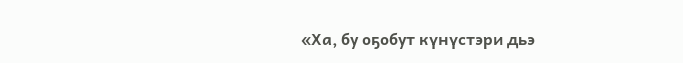«Ха, бу оҕобут күнүстэри дьэ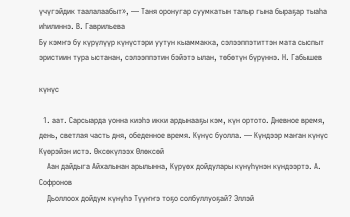үчүгэйдик таалалаабыт», — Таня оронугар суумкатын талыр гына быраҕар тыаһа иһилиннэ. В. Гаврильева
Бу кэмҥэ бу күрүлүүр күнүстэри уутун кыаммакка, сэлээппэтиттэн мата сыспыт эристиин тура ыстанан, сэлээппэтин бэйэтэ ылан, төбөтүн бүрүннэ. Н. Габышев

күнүс

  1. аат. Сарсыарда уонна киэһэ икки ардынааҕы кэм, күн ортото. Дневное время, день, светлая часть дня, обеденное время. Күнүс буолла. — Күндээр маҥан күнүс Күөрэйэн истэ. Өксөкүлээх Өлөксөй
    Аан дайдыга Айхалынан арылынна, Күрүөх дойдулары күнүһүнэн күндээртэ. А. Софронов
    Дьоллоох дойдум күнүһэ Түүҥҥэ тоҕо солбуллуоҕай? Эллэй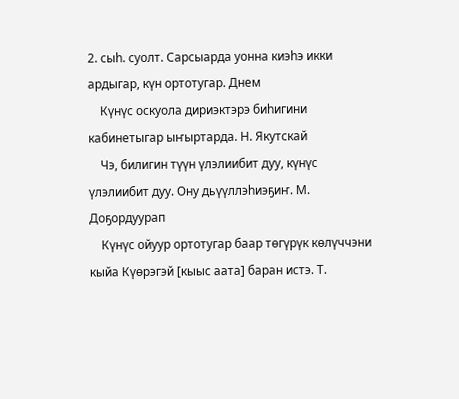2. сыһ. суолт. Сарсыарда уонна киэһэ икки ардыгар, күн ортотугар. Днем
    Күнүс оскуола дириэктэрэ биһигини кабинетыгар ыҥыртарда. Н. Якутскай
    Чэ, билигин түүн үлэлиибит дуу, күнүс үлэлиибит дуу. Ону дьүүллэһиэҕиҥ. М. Доҕордуурап
    Күнүс ойуур ортотугар баар төгүрүк көлүччэни кыйа Күөрэгэй [кыыс аата] баран истэ. Т.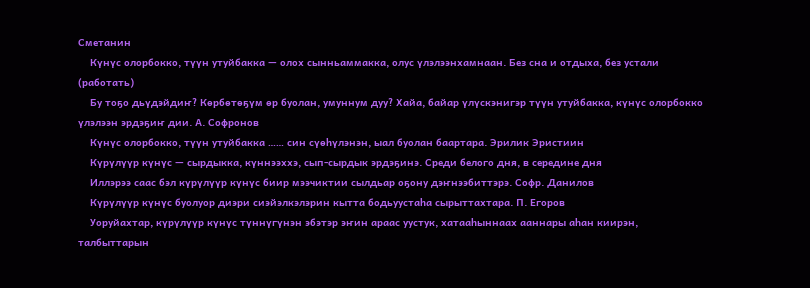Сметанин
    Күнүс олорбокко, түүн утуйбакка — олох сынньаммакка, олус үлэлээнхамнаан. Без сна и отдыха, без устали (работать)
    Бу тоҕо дьүдэйдиҥ? Көрбөтөҕүм өр буолан, умуннум дуу? Хайа, байар үлүскэнигэр түүн утуйбакка, күнүс олорбокко үлэлээн эрдэҕиҥ дии. А. Софронов
    Күнүс олорбокко, түүн утуйбакка …… син сүөһүлэнэн, ыал буолан баартара. Эрилик Эристиин
    Күрүлүүр күнүс — сырдыкка, күннээххэ, сып-сырдык эрдэҕинэ. Среди белого дня, в середине дня
    Иллэрээ саас бэл күрүлүүр күнүс биир мээчиктии сылдьар оҕону дэҥнээбиттэрэ. Софр. Данилов
    Күрүлүүр күнүс буолуор диэри сиэйэлкэлэрин кытта бодьуустаһа сырыттахтара. П. Егоров
    Уоруйахтар, күрүлүүр күнүс түннүгүнэн эбэтэр эҥин араас уустук, хатааһыннаах ааннары аһан киирэн, талбыттарын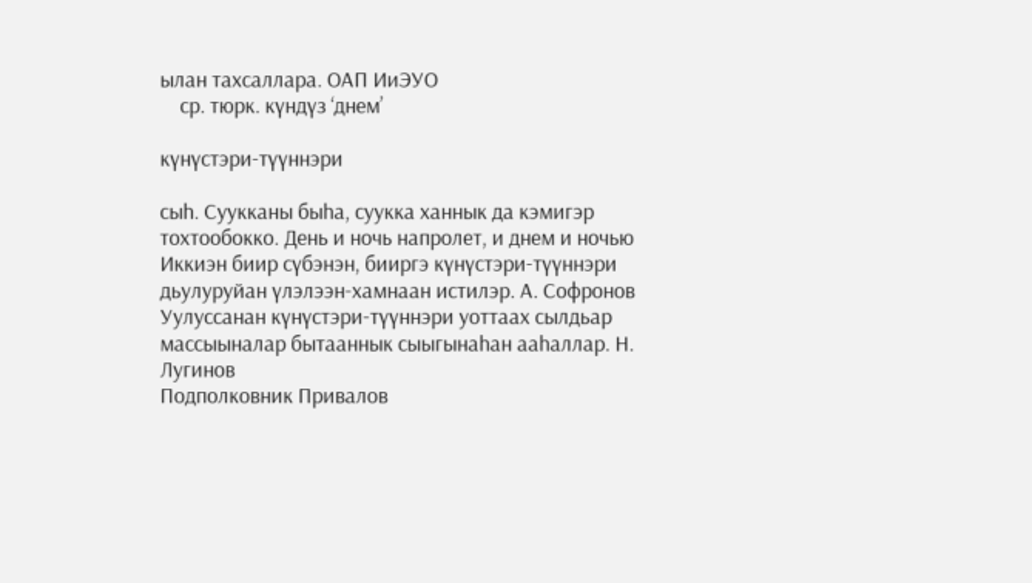ылан тахсаллара. ОАП ИиЭУО
    ср. тюрк. күндүз ‘днем’

күнүстэри-түүннэри

сыһ. Суукканы быһа, суукка ханнык да кэмигэр тохтообокко. День и ночь напролет, и днем и ночью
Иккиэн биир сүбэнэн, бииргэ күнүстэри-түүннэри дьулуруйан үлэлээн-хамнаан истилэр. А. Софронов
Уулуссанан күнүстэри-түүннэри уоттаах сылдьар массыыналар бытааннык сыыгынаһан ааһаллар. Н. Лугинов
Подполковник Привалов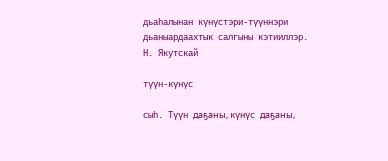дьаһалынан күнүстэри-түүннэри дьаныардаахтык салгыны кэтииллэр. Н. Якутскай

түүн-күнүс

сыһ. Түүн даҕаны, күнүс даҕаны,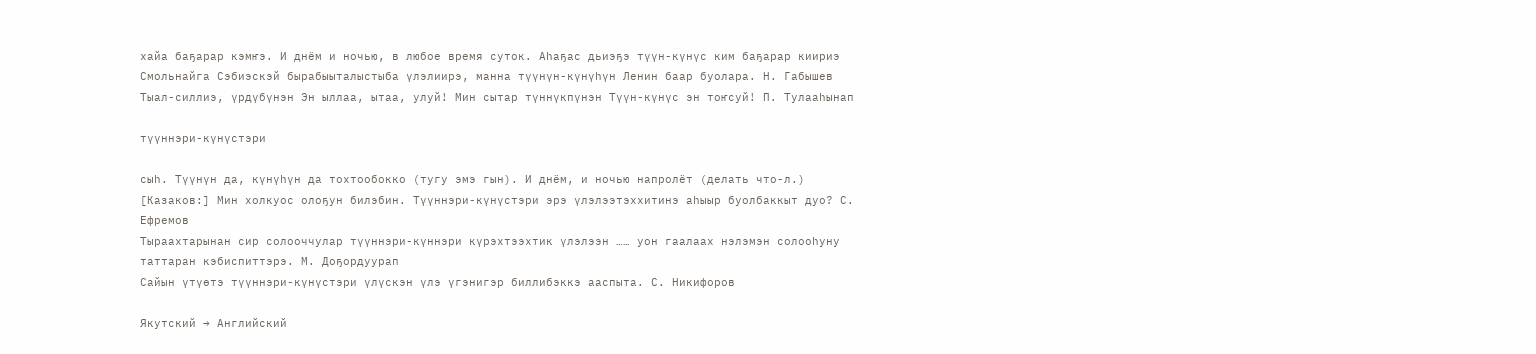хайа баҕарар кэмҥэ. И днём и ночью, в любое время суток. Аһаҕас дьиэҕэ түүн-күнүс ким баҕарар киириэ
Смольнайга Сэбиэскэй бырабыыталыстыба үлэлиирэ, манна түүнүн-күнүһүн Ленин баар буолара. Н. Габышев
Тыал-силлиэ, үрдүбүнэн Эн ыллаа, ытаа, улуй! Мин сытар түннүкпүнэн Түүн-күнүс эн тоҥсуй! П. Тулааһынап

түүннэри-күнүстэри

сыһ. Түүнүн да, күнүһүн да тохтообокко (тугу эмэ гын). И днём, и ночью напролёт (делать что-л.)
[Казаков:] Мин холкуос олоҕун билэбин. Түүннэри-күнүстэри эрэ үлэлээтэххитинэ аһыыр буолбаккыт дуо? С. Ефремов
Тыраахтарынан сир солооччулар түүннэри-күннэри күрэхтээхтик үлэлээн …… уон гаалаах нэлэмэн солооһуну таттаран кэбиспиттэрэ. М. Доҕордуурап
Сайын үтүөтэ түүннэри-күнүстэри үлүскэн үлэ үгэнигэр биллибэккэ ааспыта. С. Никифоров

Якутский → Английский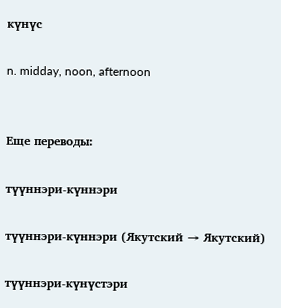күнүс

n. midday, noon, afternoon


Еще переводы:

түүннэри-күннэри

түүннэри-күннэри (Якутский → Якутский)

түүннэри-күнүстэри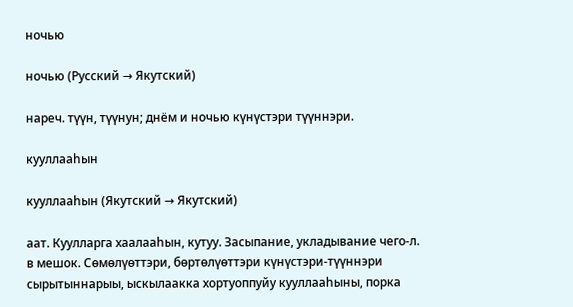ночью

ночью (Русский → Якутский)

нареч. түүн, түүнун; днём и ночью күнүстэри түүннэри.

кууллааһын

кууллааһын (Якутский → Якутский)

аат. Куулларга хаалааһын, кутуу. Засыпание, укладывание чего-л. в мешок. Сөмөлүөттэри, бөртөлүөттэри күнүстэри-түүннэри сырытыннарыы, ыскылаакка хортуоппуйу кууллааһыны, порка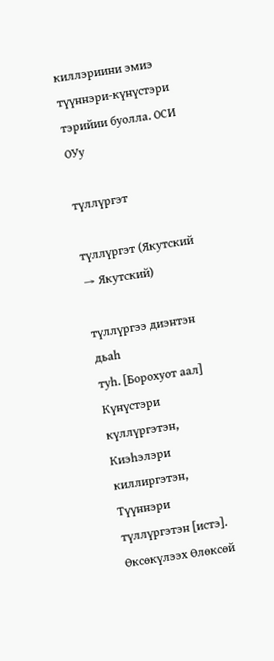киллэриини эмиэ түүннэри-күнүстэри тэрийии буолла. ОСИ ОУу

түллүргэт

түллүргэт (Якутский → Якутский)

түллүргээ диэнтэн дьаһ
туһ. [Борохуот аал] Күнүстэри күллүргэтэн, Киэһэлэри киллиргэтэн, Түүннэри түллүргэтэн [истэ]. Өксөкүлээх Өлөксөй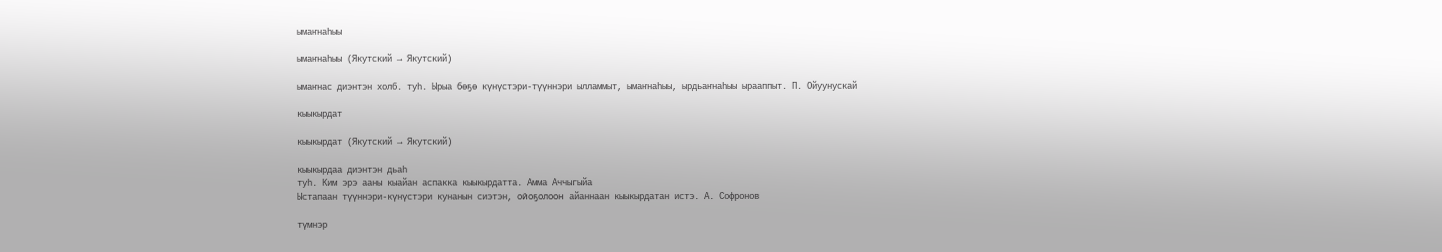ымаҥнаһыы

ымаҥнаһыы (Якутский → Якутский)

ымаҥнас диэнтэн холб. туһ. Ырыа бөҕө күнүстэри-түүннэри ылламмыт, ымаҥнаһыы, ырдьаҥнаһыы ырааппыт. П. Ойуунускай

кыыкырдат

кыыкырдат (Якутский → Якутский)

кыыкырдаа диэнтэн дьаһ
туһ. Ким эрэ ааны кыайан аспакка кыыкырдатта. Амма Аччыгыйа
Ыстапаан түүннэри-күнүстэри кунанын сиэтэн, ойоҕолоон айаннаан кыыкырдатан истэ. А. Софронов

түмнэр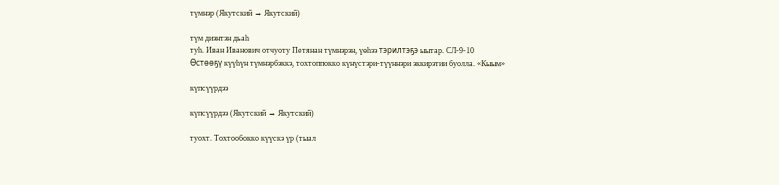түмнэр (Якутский → Якутский)

түм диэнтэн дьаһ
туһ. Иван Иванович отчуоту Петянан түмнэрэн, үөһээ тэрилтэҕэ ыытар. СЛ-9-10
Өстөөҕү күүһүн түмнэрбэккэ, тохтоппокко күнүстэри-түүннэри эккирэтии буолла. «Кыым»

күпсүүрдээ

күпсүүрдээ (Якутский → Якутский)

туохт. Тохтообокко күүскэ үр (тыал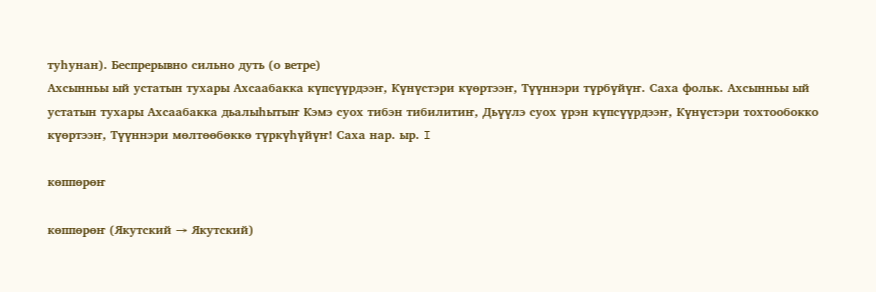туһунан). Беспрерывно сильно дуть (о ветре)
Ахсынньы ый устатын тухары Ахсаабакка күпсүүрдээҥ, Күнүстэри күөртээҥ, Түүннэри түрбүйүҥ. Саха фольк. Ахсынньы ый устатын тухары Ахсаабакка дьалыһытыҥ Кэмэ суох тибэн тибилитиҥ, Дьүүлэ суох үрэн күпсүүрдээҥ, Күнүстэри тохтообокко күөртээҥ, Түүннэри мөлтөөбөккө түркүһүйүҥ! Саха нар. ыр. I

көппөрөҥ

көппөрөҥ (Якутский → Якутский)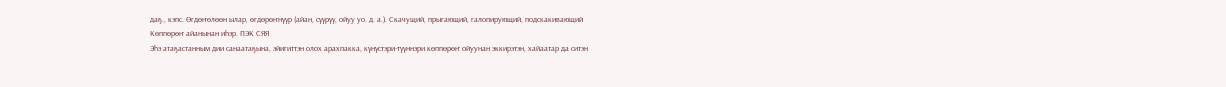даҕ., кэпс. Өгдөҥөлөөн ылар, өгдөрөҥнүүр (айан, сүүрүү, ойуу уо. д. а.). Скачущий, прыгающий, галопирующий, подскакивающий
Көппөрөҥ айанынан иһэр. ПЭК СЯЯ
Эһэ атаҕастанным дии санаатаҕына, эйигиттэн олох арахпакка, күнүстэри-түүннэри көппөрөҥ ойуунан эккирэтэн, хайаатар да ситэн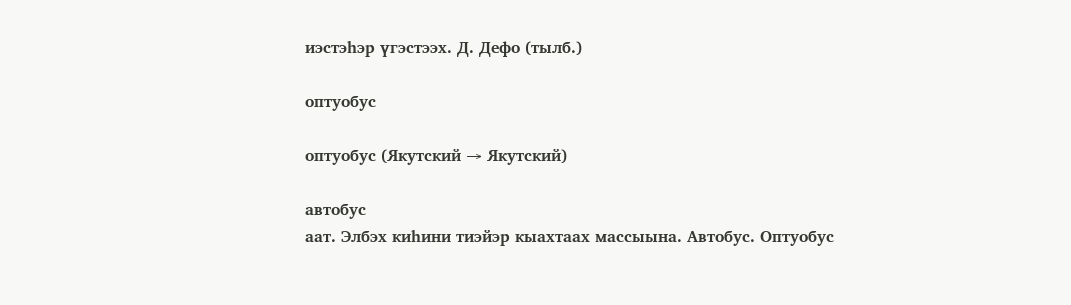иэстэһэр үгэстээх. Д. Дефо (тылб.)

оптуобус

оптуобус (Якутский → Якутский)

автобус
аат. Элбэх киһини тиэйэр кыахтаах массыына. Автобус. Оптуобус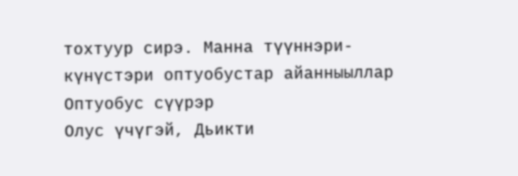тохтуур сирэ. Манна түүннэри-күнүстэри оптуобустар айанныыллар
Оптуобус сүүрэр
Олус үчүгэй, Дьикти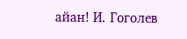айан! И. Гоголев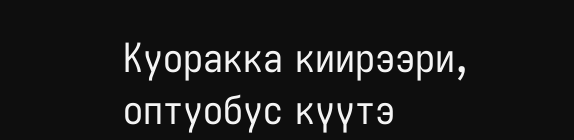Куоракка киирээри, оптуобус күүтэ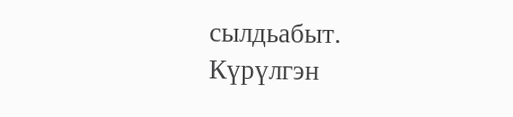сылдьабыт. Күрүлгэн